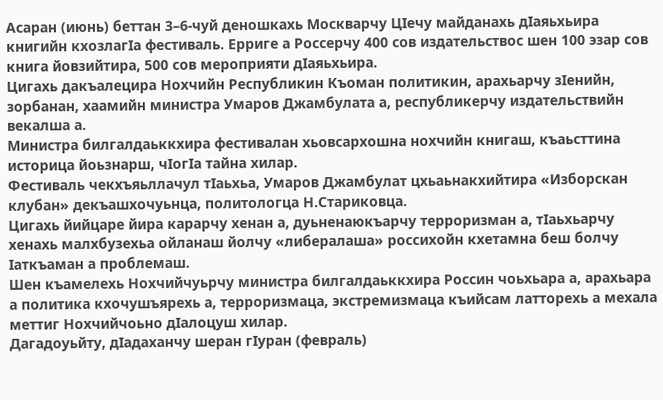Асаран (июнь) беттан 3–6-чуй деношкахь Москварчу ЦIечу майданахь дIаяьхьира книгийн кхозлагIа фестиваль. Ерриге а Россерчу 400 сов издательствос шен 100 эзар сов книга йовзийтира, 500 сов мероприяти дIаяьхьира.
Цигахь дакъалецира Нохчийн Республикин Къоман политикин, арахьарчу зIенийн, зорбанан, хаамийн министра Умаров Джамбулата а, республикерчу издательствийн векалша а.
Министра билгалдаьккхира фестивалан хьовсархошна нохчийн книгаш, къаьсттина историца йоьзнарш, чIогIа тайна хилар.
Фестиваль чекхъяьллачул тIаьхьа, Умаров Джамбулат цхьаьнакхийтира «Изборскан клубан» декъашхочуьнца, политологца Н.Стариковца.
Цигахь йийцаре йира карарчу хенан а, дуьненаюкъарчу терроризман а, тIаьхьарчу хенахь малхбузехьа ойланаш йолчу «либералаша» россихойн кхетамна беш болчу Iаткъаман а проблемаш.
Шен къамелехь Нохчийчуьрчу министра билгалдаьккхира Россин чоьхьара а, арахьара а политика кхочушъярехь а, терроризмаца, экстремизмаца къийсам латторехь а мехала меттиг Нохчийчоьно дIалоцуш хилар.
Дагадоуьйту, дIадаханчу шеран гIуран (февраль)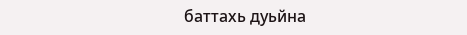баттахь дуьйна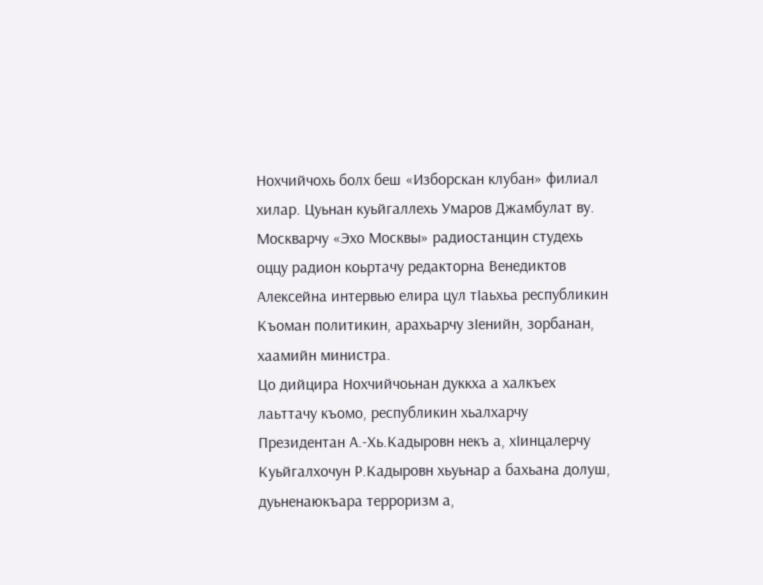Нохчийчохь болх беш «Изборскан клубан» филиал хилар. Цуьнан куьйгаллехь Умаров Джамбулат ву.
Москварчу «Эхо Москвы» радиостанцин студехь оццу радион коьртачу редакторна Венедиктов Алексейна интервью елира цул тIаьхьа республикин Къоман политикин, арахьарчу зIенийн, зорбанан, хаамийн министра.
Цо дийцира Нохчийчоьнан дуккха а халкъех лаьттачу къомо, республикин хьалхарчу Президентан А.-Хь.Кадыровн некъ а, хIинцалерчу Куьйгалхочун Р.Кадыровн хьуьнар а бахьана долуш, дуьненаюкъара терроризм а,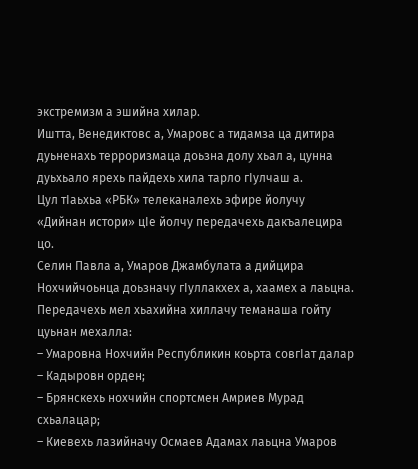экстремизм а эшийна хилар.
Иштта, Венедиктовс а, Умаровс а тидамза ца дитира дуьненахь терроризмаца доьзна долу хьал а, цунна дуьхьало ярехь пайдехь хила тарло гIулчаш а.
Цул тIаьхьа «РБК» телеканалехь эфире йолучу «Дийнан истори» цIе йолчу передачехь дакъалецира цо.
Селин Павла а, Умаров Джамбулата а дийцира Нохчийчоьнца доьзначу гIуллакхех а, хаамех а лаьцна.
Передачехь мел хьахийна хиллачу теманаша гойту цуьнан мехалла:
– Умаровна Нохчийн Республикин коьрта совгIат далар – Кадыровн орден;
– Брянскехь нохчийн спортсмен Амриев Мурад схьалацар;
– Киевехь лазийначу Осмаев Адамах лаьцна Умаров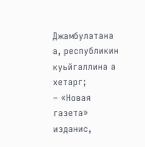Джамбулатана а, республикин куьйгаллина а хетарг;
– «Новая газета» изданис,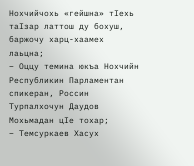Нохчийчохь «гейшна» тIехь таIзар латтош ду бохуш, баржочу харц-хаамех лаьцна;
– Оццу темина юкъа Нохчийн Республикин Парламентан спикеран, Россин Турпалхочун Даудов Мохьмадан цIе тохар;
– Темсуркаев Хасух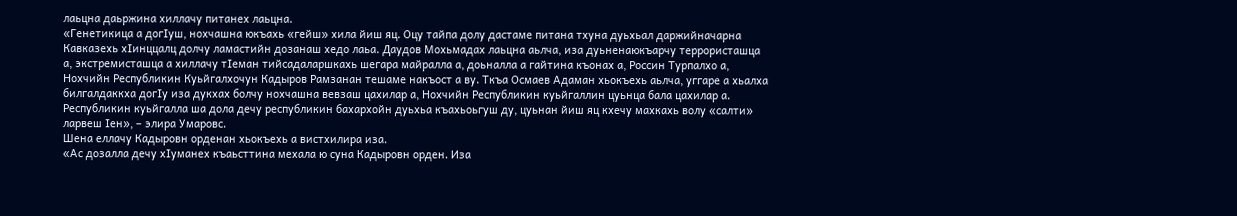лаьцна даьржина хиллачу питанех лаьцна.
«Генетикица а догIуш, нохчашна юкъахь «гейш» хила йиш яц. Оцу тайпа долу дастаме питана тхуна дуьхьал даржийначарна Кавказехь хIинццалц долчу ламастийн дозанаш хедо лаьа. Даудов Мохьмадах лаьцна аьлча, иза дуьненаюкъарчу террористашца а, экстремисташца а хиллачу тIеман тийсадаларшкахь шегара майралла а, доьналла а гайтина къонах а, Россин Турпалхо а, Нохчийн Республикин Куьйгалхочун Кадыров Рамзанан тешаме накъост а ву. Ткъа Осмаев Адаман хьокъехь аьлча, уггаре а хьалха билгалдаккха догIу иза дукхах болчу нохчашна вевзаш цахилар а, Нохчийн Республикин куьйгаллин цуьнца бала цахилар а. Республикин куьйгалла ша дола дечу республикин бахархойн дуьхьа къахьоьгуш ду, цуьнан йиш яц кхечу махкахь волу «салти» ларвеш Iен», – элира Умаровс.
Шена еллачу Кадыровн орденан хьокъехь а вистхилира иза.
«Ас дозалла дечу хIуманех къаьсттина мехала ю суна Кадыровн орден. Иза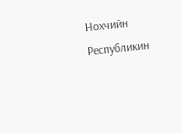Нохчийн Республикин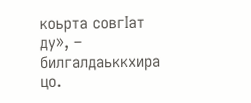коьрта совгIат ду», – билгалдаьккхира цо.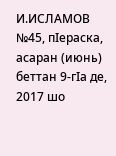И.ИСЛАМОВ
№45, пIераска, асаран (июнь) беттан 9-гIа де, 2017 шо